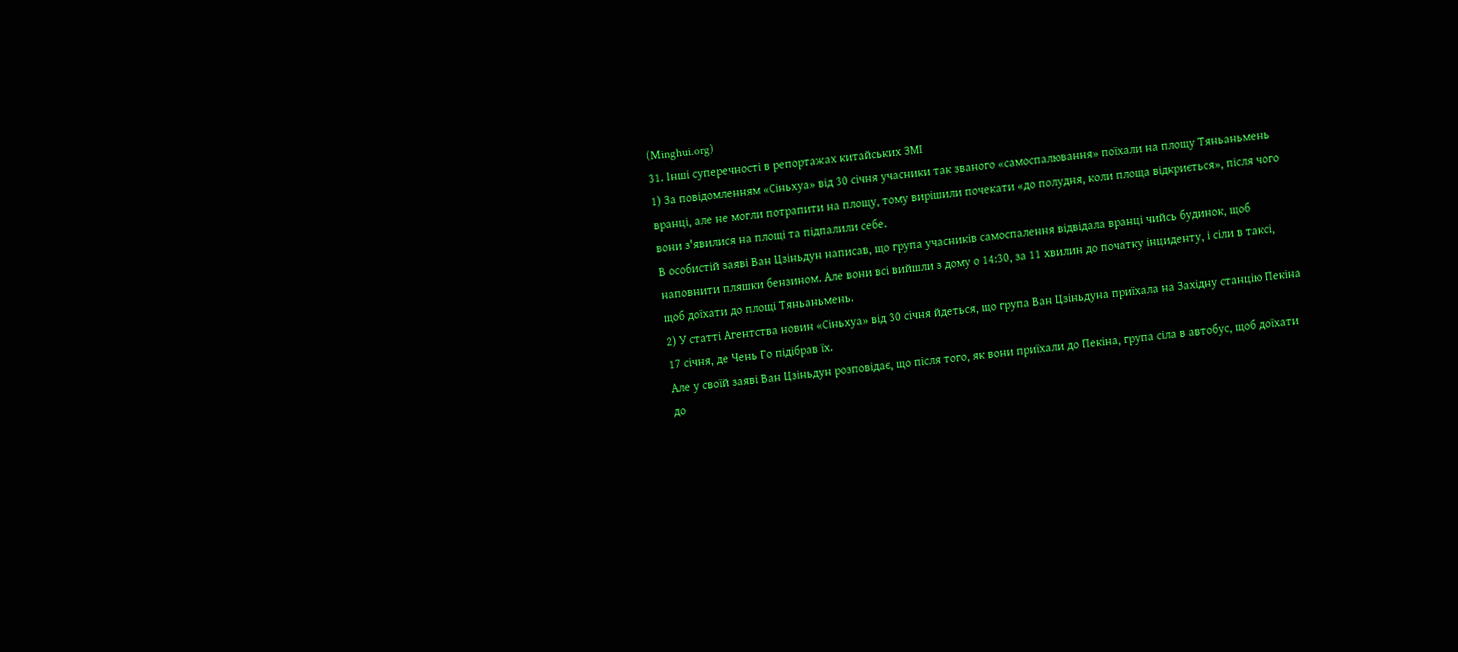(Minghui.org)
31. Інші суперечності в репортажах китайських ЗМІ
1) За повідомленням «Сіньхуа» від 30 січня учасники так званого «самоспалювання» поїхали на площу Тяньаньмень вранці, але не могли потрапити на площу, тому вирішили почекати «до полудня, коли площа відкриється», після чого вони з'явилися на площі та підпалили себе.
В особистій заяві Ван Цзіньдун написав, що група учасників самоспалення відвідала вранці чийсь будинок, щоб наповнити пляшки бензином. Але вони всі вийшли з дому о 14:30, за 11 хвилин до початку інциденту, і сіли в таксі, щоб доїхати до площі Тяньаньмень.
2) У статті Агентства новин «Сіньхуа» від 30 січня йдеться, що група Ван Цзіньдуна приїхала на Західну станцію Пекіна 17 січня, де Чень Го підібрав їх.
Але у своїй заяві Ван Цзіньдун розповідає, що після того, як вони приїхали до Пекіна, група сіла в автобус, щоб доїхати до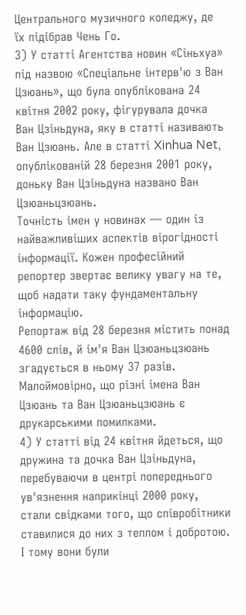Центрального музичного коледжу, де їх підібрав Чень Го.
3) У статті Агентства новин «Сіньхуа» під назвою «Спеціальне інтерв'ю з Ван Цзюань», що була опублікована 24 квітня 2002 року, фігурувала дочка Ван Цзіньдуна, яку в статті називають Ван Цзюань. Але в статті Xinhua Net, опублікованій 28 березня 2001 року, доньку Ван Цзіньдуна названо Ван Цзюаньцзюань.
Точність імен у новинах — один із найважливіших аспектів вірогідності інформації. Кожен професійний репортер звертає велику увагу на те, щоб надати таку фундаментальну інформацію.
Репортаж від 28 березня містить понад 4600 слів, й ім'я Ван Цзюаньцзюань згадується в ньому 37 разів. Малоймовірно, що різні імена Ван Цзюань та Ван Цзюаньцзюань є друкарськими помилками.
4) У статті від 24 квітня йдеться, що дружина та дочка Ван Цзіньдуна, перебуваючи в центрі попереднього ув'язнення наприкінці 2000 року, стали свідками того, що співробітники ставилися до них з теплом і добротою. І тому вони були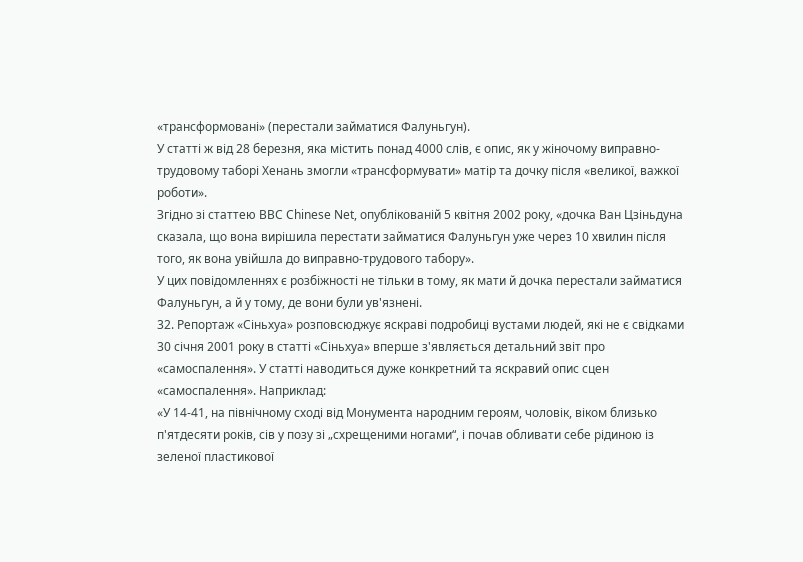«трансформовані» (перестали займатися Фалуньгун).
У статті ж від 28 березня, яка містить понад 4000 слів, є опис, як у жіночому виправно-трудовому таборі Хенань змогли «трансформувати» матір та дочку після «великої, важкої роботи».
Згідно зі статтею BBC Chinese Net, опублікованій 5 квітня 2002 року, «дочка Ван Цзіньдуна сказала, що вона вирішила перестати займатися Фалуньгун уже через 10 хвилин після того, як вона увійшла до виправно-трудового табору».
У цих повідомленнях є розбіжності не тільки в тому, як мати й дочка перестали займатися Фалуньгун, а й у тому, де вони були ув'язнені.
32. Репортаж «Сіньхуа» розповсюджує яскраві подробиці вустами людей, які не є свідками
30 січня 2001 року в статті «Сіньхуа» вперше з'являється детальний звіт про «самоспалення». У статті наводиться дуже конкретний та яскравий опис сцен «самоспалення». Наприклад:
«У 14-41, на північному сході від Монумента народним героям, чоловік, віком близько п'ятдесяти років, сів у позу зі „схрещеними ногами“, і почав обливати себе рідиною із зеленої пластикової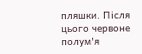пляшки. Після цього червоне полум'я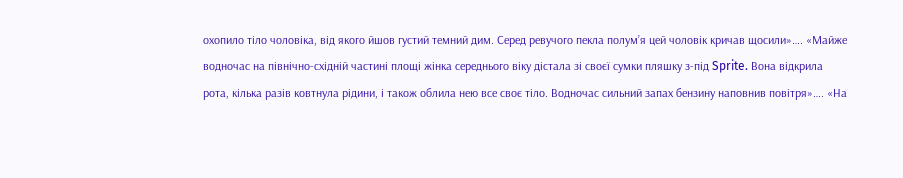охопило тіло чоловіка, від якого йшов густий темний дим. Серед ревучого пекла полум’я цей чоловік кричав щосили»…. «Майже водночас на північно-східній частині площі жінка середнього віку дістала зі своєї сумки пляшку з-під Sprite. Вона відкрила рота, кілька разів ковтнула рідини, і також облила нею все своє тіло. Водночас сильний запах бензину наповнив повітря»…. «На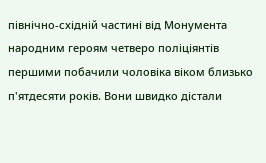північно-східній частині від Монумента народним героям четверо поліціянтів першими побачили чоловіка віком близько п'ятдесяти років. Вони швидко дістали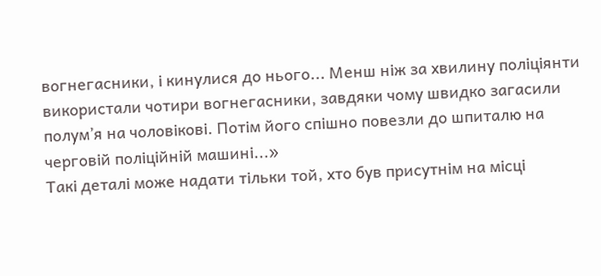вогнегасники, і кинулися до нього... Менш ніж за хвилину поліціянти використали чотири вогнегасники, завдяки чому швидко загасили полум’я на чоловікові. Потім його спішно повезли до шпиталю на черговій поліційній машині...»
Такі деталі може надати тільки той, хто був присутнім на місці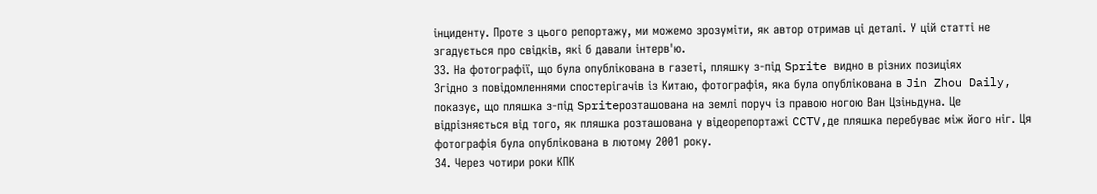інциденту. Проте з цього репортажу, ми можемо зрозуміти, як автор отримав ці деталі. У цій статті не згадується про свідків, які б давали інтерв'ю.
33. На фотографії, що була опублікована в газеті, пляшку з-під Sprite видно в різних позиціях
Згідно з повідомленнями спостерігачів із Китаю, фотографія, яка була опублікована в Jin Zhou Daily, показує, що пляшка з-під Spriteрозташована на землі поруч із правою ногою Ван Цзіньдуна. Це відрізняється від того, як пляшка розташована у відеорепортажі CCTV,де пляшка перебуває між його ніг. Ця фотографія була опублікована в лютому 2001 року.
34. Через чотири роки КПК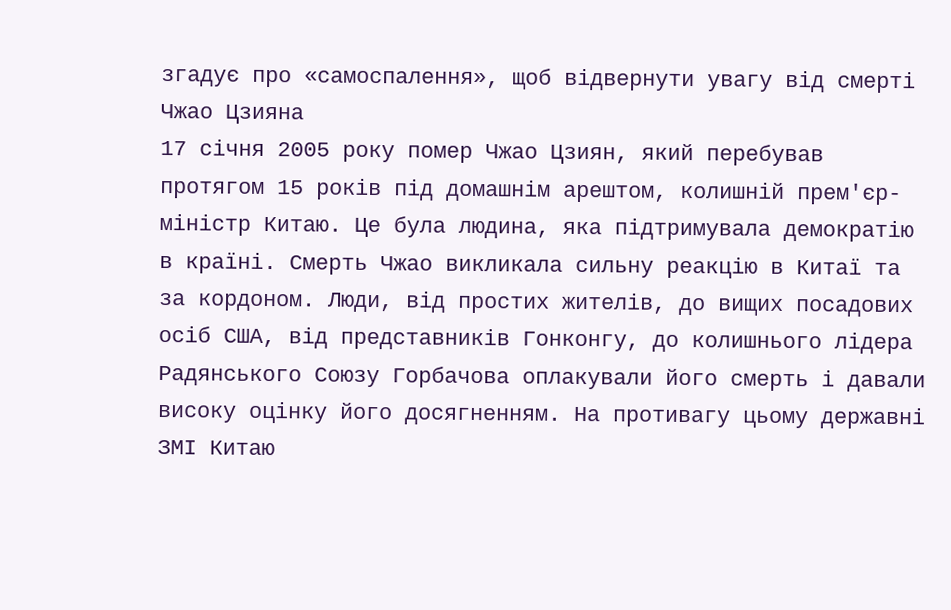згадує про «самоспалення», щоб відвернути увагу від смерті Чжао Цзияна
17 січня 2005 року помер Чжао Цзиян, який перебував протягом 15 років під домашнім арештом, колишній прем'єр-міністр Китаю. Це була людина, яка підтримувала демократію в країні. Смерть Чжао викликала сильну реакцію в Китаї та за кордоном. Люди, від простих жителів, до вищих посадових осіб США, від представників Гонконгу, до колишнього лідера Радянського Союзу Горбачова оплакували його смерть і давали високу оцінку його досягненням. На противагу цьому державні ЗМІ Китаю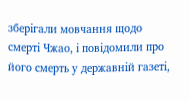зберігали мовчання щодо смерті Чжао, і повідомили про його смерть у державній газеті,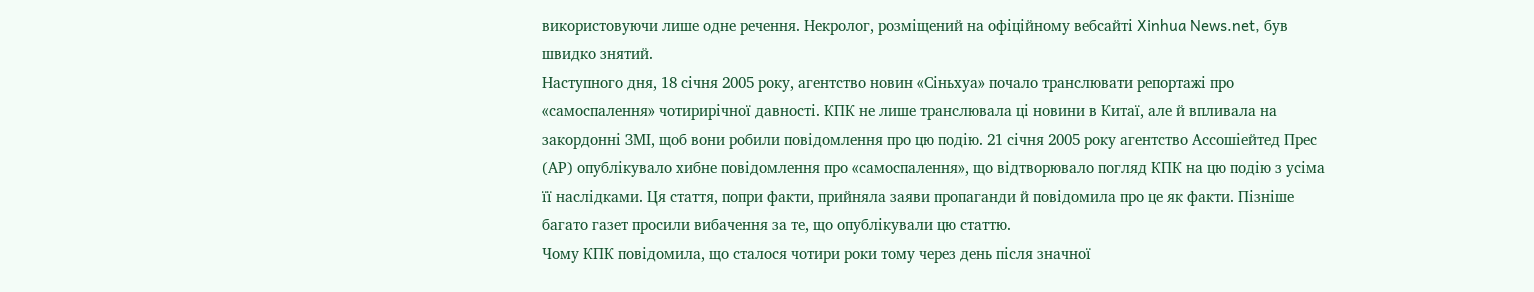використовуючи лише одне речення. Некролог, розміщений на офіційному вебсайті Xinhua News.net, був швидко знятий.
Наступного дня, 18 січня 2005 року, агентство новин «Сіньхуа» почало транслювати репортажі про «самоспалення» чотирирічної давності. КПК не лише транслювала ці новини в Китаї, але й впливала на закордонні ЗМІ, щоб вони робили повідомлення про цю подію. 21 січня 2005 року агентство Ассошіейтед Прес (АР) опублікувало хибне повідомлення про «самоспалення», що відтворювало погляд КПК на цю подію з усіма її наслідками. Ця стаття, попри факти, прийняла заяви пропаганди й повідомила про це як факти. Пізніше багато газет просили вибачення за те, що опублікували цю статтю.
Чому КПК повідомила, що сталося чотири роки тому через день після значної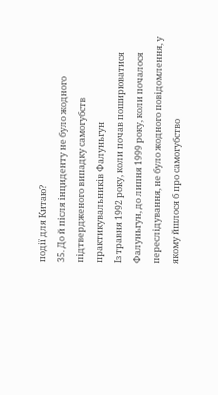події для Китаю?
35. До й після інциденту не було жодного підтвердженого випадку самогубств практикувальників Фалуньгун
Із травня 1992 року, коли почав поширюватися Фалуньгун, до липня 1999 року, коли почалося переслідування, не було жодного повідомлення, у якому йшлося б про самогубство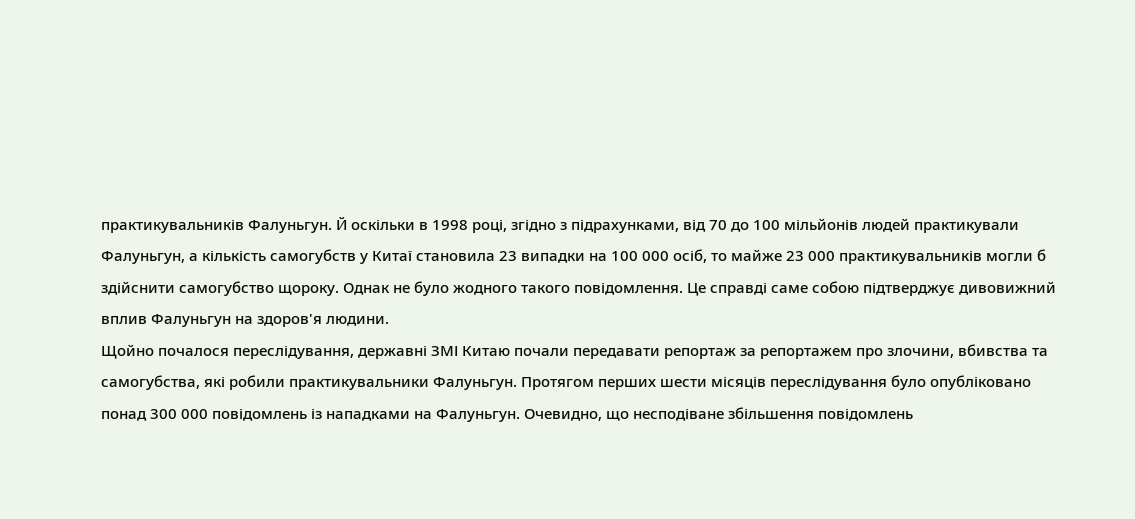практикувальників Фалуньгун. Й оскільки в 1998 році, згідно з підрахунками, від 70 до 100 мільйонів людей практикували Фалуньгун, а кількість самогубств у Китаї становила 23 випадки на 100 000 осіб, то майже 23 000 практикувальників могли б здійснити самогубство щороку. Однак не було жодного такого повідомлення. Це справді саме собою підтверджує дивовижний вплив Фалуньгун на здоров'я людини.
Щойно почалося переслідування, державні ЗМІ Китаю почали передавати репортаж за репортажем про злочини, вбивства та самогубства, які робили практикувальники Фалуньгун. Протягом перших шести місяців переслідування було опубліковано понад 300 000 повідомлень із нападками на Фалуньгун. Очевидно, що несподіване збільшення повідомлень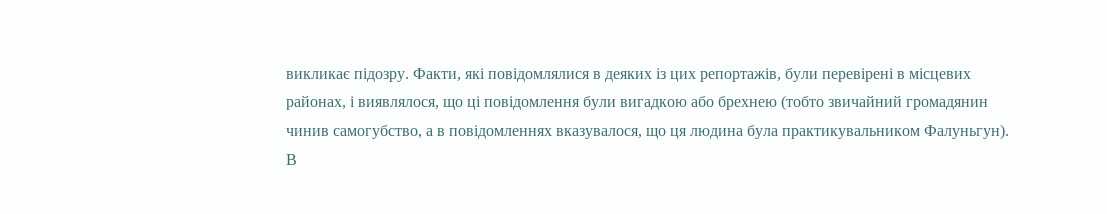викликає підозру. Факти, які повідомлялися в деяких із цих репортажів, були перевірені в місцевих районах, і виявлялося, що ці повідомлення були вигадкою або брехнею (тобто звичайний громадянин чинив самогубство, а в повідомленнях вказувалося, що ця людина була практикувальником Фалуньгун). В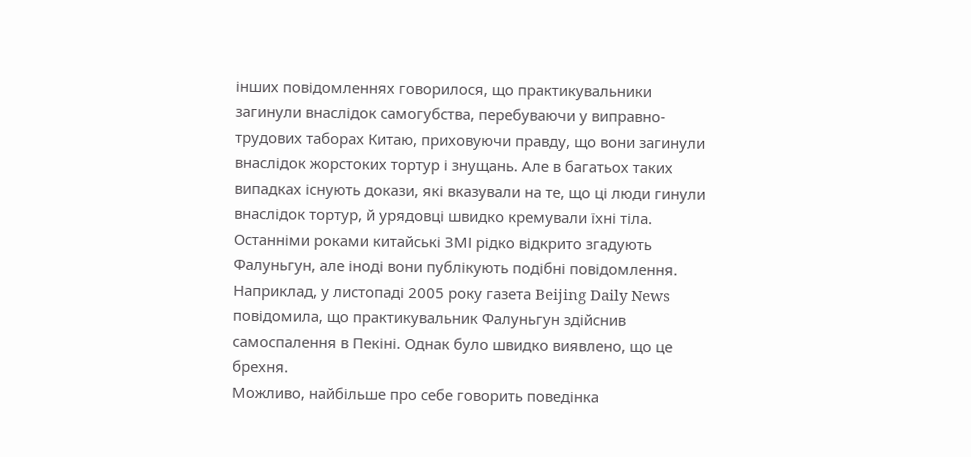інших повідомленнях говорилося, що практикувальники загинули внаслідок самогубства, перебуваючи у виправно-трудових таборах Китаю, приховуючи правду, що вони загинули внаслідок жорстоких тортур і знущань. Але в багатьох таких випадках існують докази, які вказували на те, що ці люди гинули внаслідок тортур, й урядовці швидко кремували їхні тіла.
Останніми роками китайські ЗМІ рідко відкрито згадують Фалуньгун, але іноді вони публікують подібні повідомлення. Наприклад, у листопаді 2005 року газета Beijing Daily News повідомила, що практикувальник Фалуньгун здійснив самоспалення в Пекіні. Однак було швидко виявлено, що це брехня.
Можливо, найбільше про себе говорить поведінка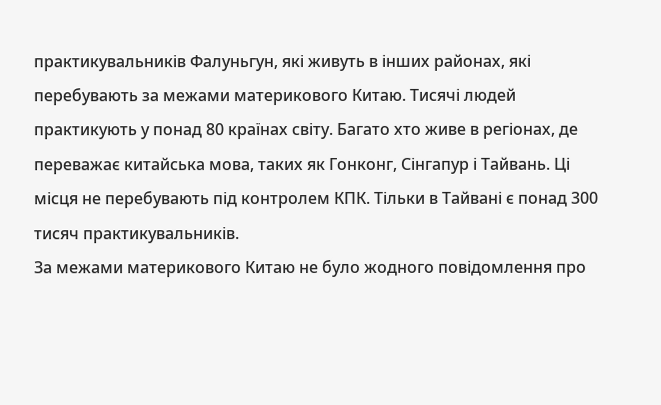практикувальників Фалуньгун, які живуть в інших районах, які перебувають за межами материкового Китаю. Тисячі людей практикують у понад 80 країнах світу. Багато хто живе в регіонах, де переважає китайська мова, таких як Гонконг, Сінгапур і Тайвань. Ці місця не перебувають під контролем КПК. Тільки в Тайвані є понад 300 тисяч практикувальників.
За межами материкового Китаю не було жодного повідомлення про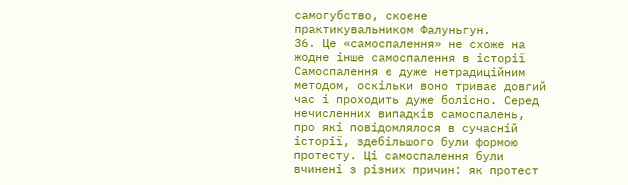самогубство, скоєне практикувальником Фалуньгун.
36. Це «самоспалення» не схоже на жодне інше самоспалення в історії
Самоспалення є дуже нетрадиційним методом, оскільки воно триває довгий час і проходить дуже болісно. Серед нечисленних випадків самоспалень, про які повідомлялося в сучасній історії, здебільшого були формою протесту. Ці самоспалення були вчинені з різних причин: як протест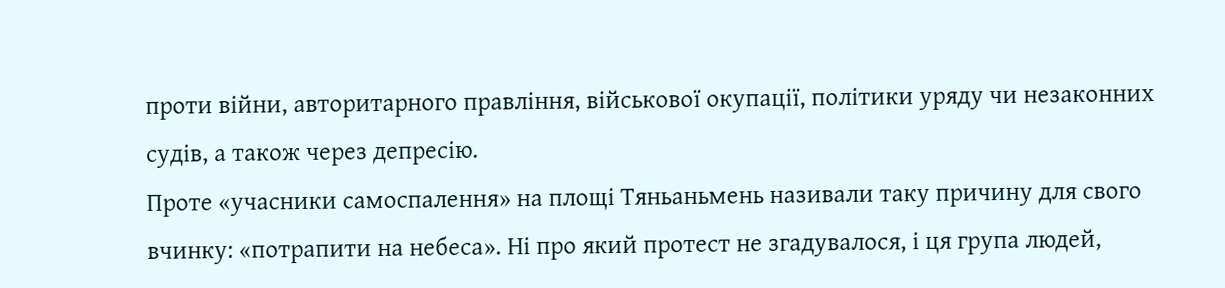проти війни, авторитарного правління, військової окупації, політики уряду чи незаконних судів, а також через депресію.
Проте «учасники самоспалення» на площі Тяньаньмень називали таку причину для свого вчинку: «потрапити на небеса». Ні про який протест не згадувалося, і ця група людей,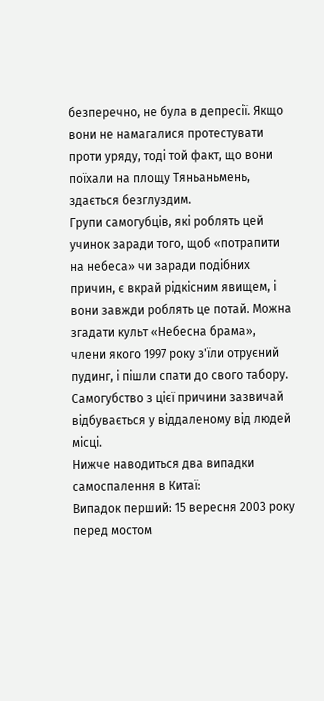безперечно, не була в депресії. Якщо вони не намагалися протестувати проти уряду, тоді той факт, що вони поїхали на площу Тяньаньмень, здається безглуздим.
Групи самогубців, які роблять цей учинок заради того, щоб «потрапити на небеса» чи заради подібних причин, є вкрай рідкісним явищем, і вони завжди роблять це потай. Можна згадати культ «Небесна брама», члени якого 1997 року з'їли отруєний пудинг, і пішли спати до свого табору. Самогубство з цієї причини зазвичай відбувається у віддаленому від людей місці.
Нижче наводиться два випадки самоспалення в Китаї:
Випадок перший: 15 вересня 2003 року перед мостом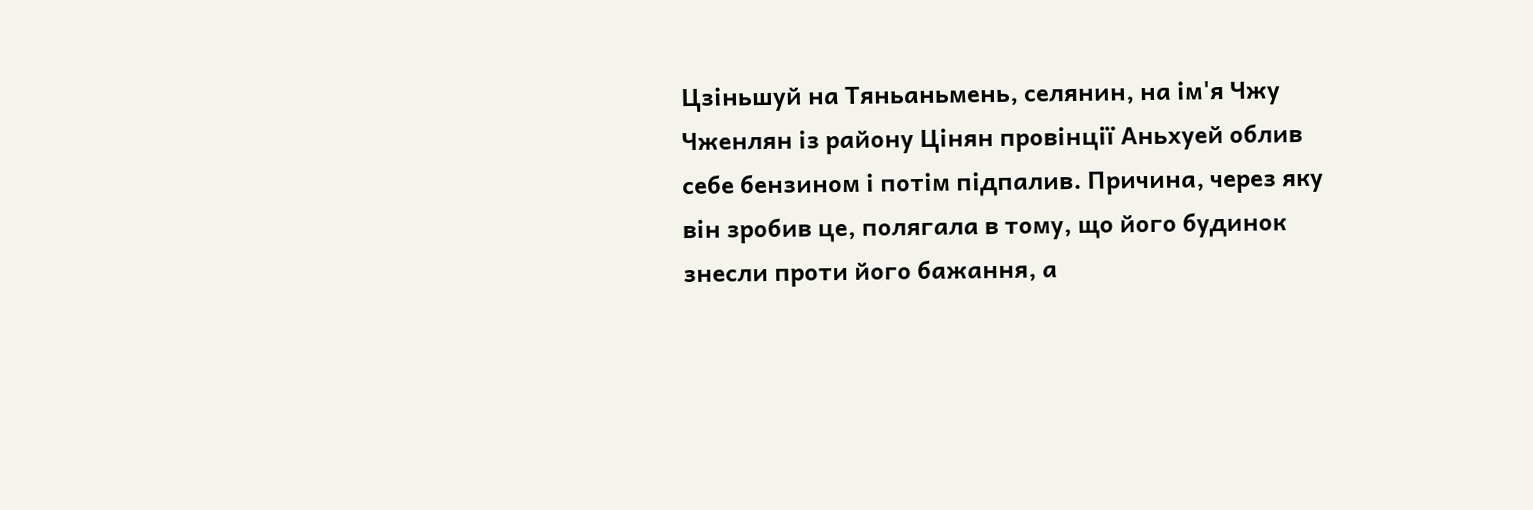Цзіньшуй на Тяньаньмень, селянин, на ім'я Чжу Чженлян із району Цінян провінції Аньхуей облив себе бензином і потім підпалив. Причина, через яку він зробив це, полягала в тому, що його будинок знесли проти його бажання, а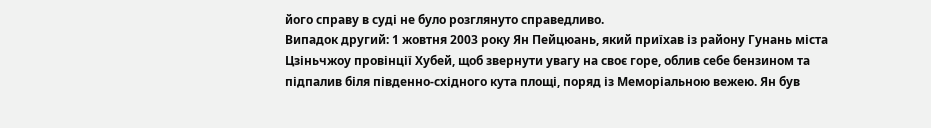його справу в суді не було розглянуто справедливо.
Випадок другий: 1 жовтня 2003 року Ян Пейцюань, який приїхав із району Гунань міста Цзіньчжоу провінції Хубей, щоб звернути увагу на своє горе, облив себе бензином та підпалив біля південно-східного кута площі, поряд із Меморіальною вежею. Ян був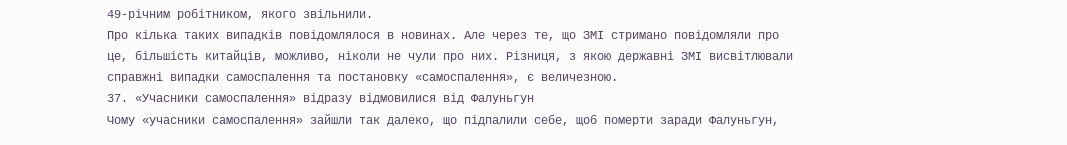49-річним робітником, якого звільнили.
Про кілька таких випадків повідомлялося в новинах. Але через те, що ЗМІ стримано повідомляли про це, більшість китайців, можливо, ніколи не чули про них. Різниця, з якою державні ЗМІ висвітлювали справжні випадки самоспалення та постановку «самоспалення», є величезною.
37. «Учасники самоспалення» відразу відмовилися від Фалуньгун
Чому «учасники самоспалення» зайшли так далеко, що підпалили себе, щоб померти заради Фалуньгун,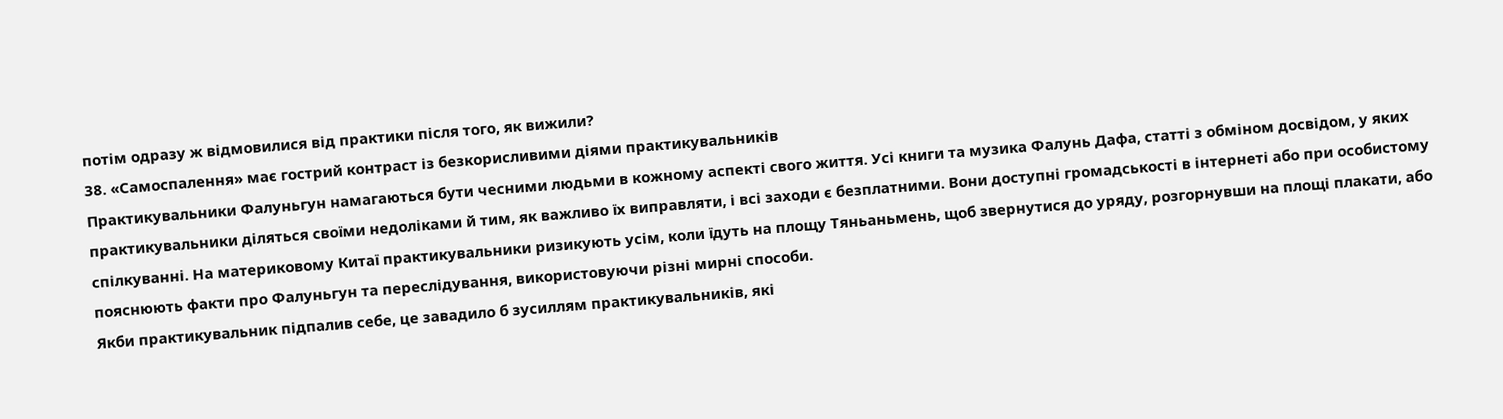потім одразу ж відмовилися від практики після того, як вижили?
38. «Самоспалення» має гострий контраст із безкорисливими діями практикувальників
Практикувальники Фалуньгун намагаються бути чесними людьми в кожному аспекті свого життя. Усі книги та музика Фалунь Дафа, статті з обміном досвідом, у яких практикувальники діляться своїми недоліками й тим, як важливо їх виправляти, і всі заходи є безплатними. Вони доступні громадськості в інтернеті або при особистому спілкуванні. На материковому Китаї практикувальники ризикують усім, коли їдуть на площу Тяньаньмень, щоб звернутися до уряду, розгорнувши на площі плакати, або пояснюють факти про Фалуньгун та переслідування, використовуючи різні мирні способи.
Якби практикувальник підпалив себе, це завадило б зусиллям практикувальників, які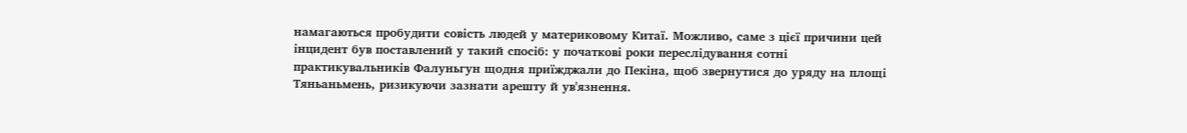намагаються пробудити совість людей у материковому Китаї. Можливо, саме з цієї причини цей інцидент був поставлений у такий спосіб: у початкові роки переслідування сотні практикувальників Фалуньгун щодня приїжджали до Пекіна, щоб звернутися до уряду на площі Тяньаньмень, ризикуючи зазнати арешту й ув'язнення.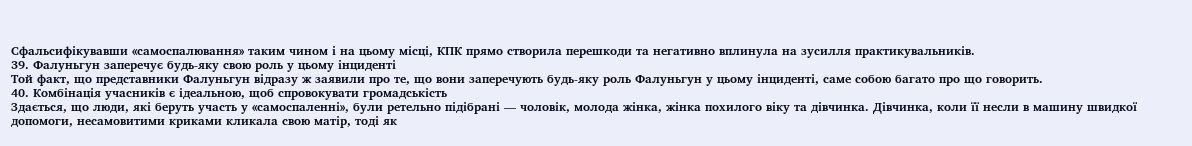Сфальсифікувавши «самоспалювання» таким чином і на цьому місці, КПК прямо створила перешкоди та негативно вплинула на зусилля практикувальників.
39. Фалуньгун заперечує будь-яку свою роль у цьому інциденті
Той факт, що представники Фалуньгун відразу ж заявили про те, що вони заперечують будь-яку роль Фалуньгун у цьому інциденті, саме собою багато про що говорить.
40. Комбінація учасників є ідеальною, щоб спровокувати громадськість
Здається, що люди, які беруть участь у «самоспаленні», були ретельно підібрані — чоловік, молода жінка, жінка похилого віку та дівчинка. Дівчинка, коли її несли в машину швидкої допомоги, несамовитими криками кликала свою матір, тоді як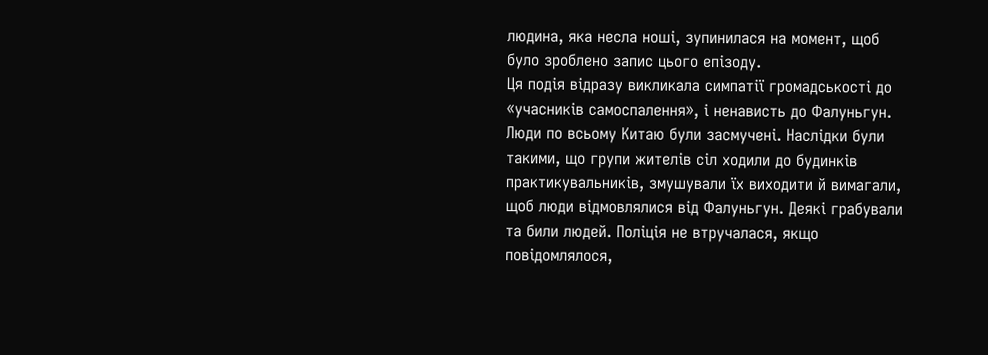людина, яка несла ноші, зупинилася на момент, щоб було зроблено запис цього епізоду.
Ця подія відразу викликала симпатії громадськості до «учасників самоспалення», і ненависть до Фалуньгун. Люди по всьому Китаю були засмучені. Наслідки були такими, що групи жителів сіл ходили до будинків практикувальників, змушували їх виходити й вимагали, щоб люди відмовлялися від Фалуньгун. Деякі грабували та били людей. Поліція не втручалася, якщо повідомлялося,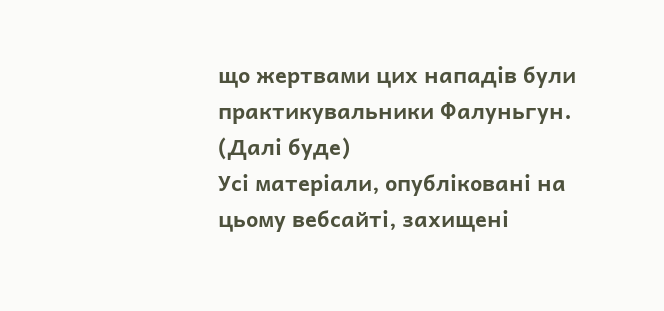що жертвами цих нападів були практикувальники Фалуньгун.
(Далі буде)
Усі матеріали, опубліковані на цьому вебсайті, захищені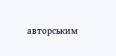авторським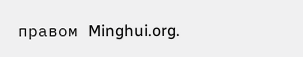правом Minghui.org.